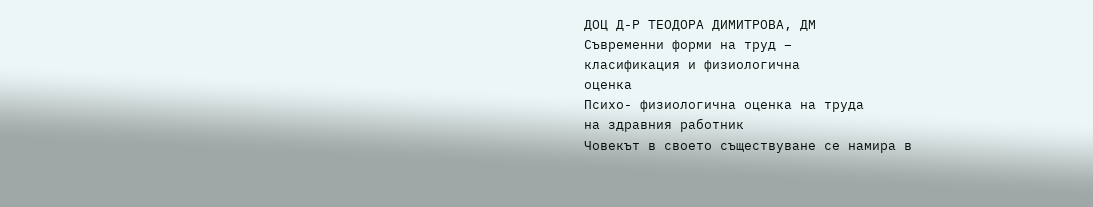ДОЦ Д-Р ТЕОДОРА ДИМИТРОВА, ДМ
Съвременни форми на труд –
класификация и физиологична
оценка
Психо- физиологична оценка на труда
на здравния работник
Човекът в своето съществуване се намира в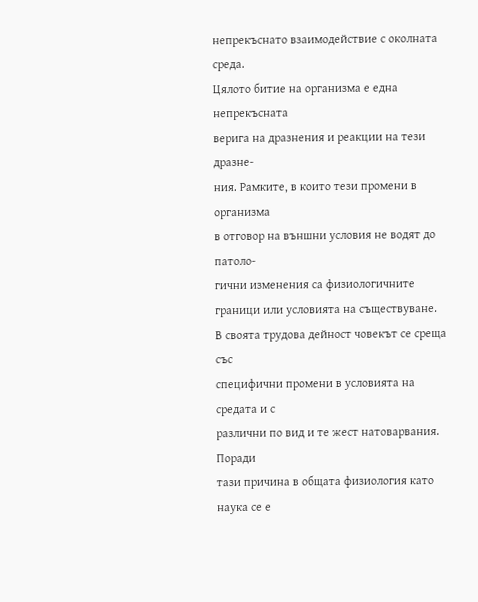непрекъснато взаимодействие с околната среда.
Цялото битие на организма е една непрекъсната
верига на дразнения и реакции на тези дразне-
ния. Рамките, в които тези промени в организма
в отговор на външни условия не водят до патоло-
гични изменения са физиологичните
граници или условията на съществуване.
В своята трудова дейност човекът се среща със
специфични промени в условията на средата и с
различни по вид и те жест натоварвания. Поради
тази причина в общата физиология като наука се е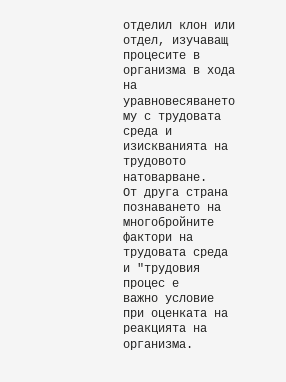отделил клон или отдел, изучаващ процесите в
организма в хода на уравновесяването му с трудовата
среда и изискванията на трудовото натоварване.
От друга страна познаването на многобройните
фактори на трудовата среда и "трудовия процес е
важно условие при оценката на реакцията на
организма.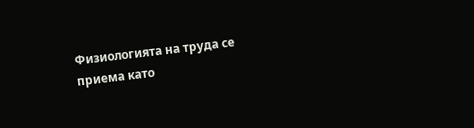Физиологията на труда се приема като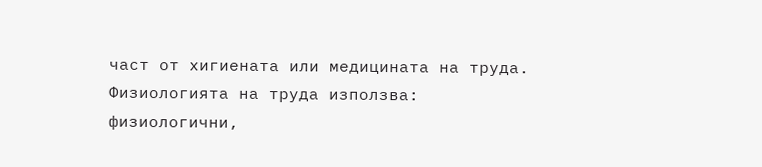част от хигиената или медицината на труда.
Физиологията на труда използва:
физиологични,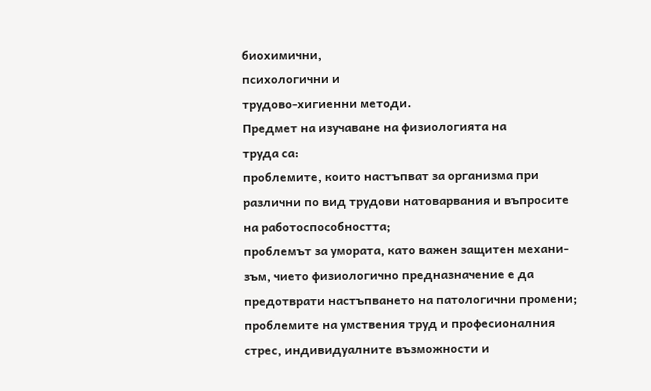биохимични,
психологични и
трудово-хигиенни методи.
Предмет на изучаване на физиологията на
труда са:
проблемите, които настъпват за организма при
различни по вид трудови натоварвания и въпросите
на работоспособността;
проблемът за умората, като важен защитен механи-
зъм, чието физиологично предназначение е да
предотврати настъпването на патологични промени;
проблемите на умствения труд и професионалния
стрес, индивидуалните възможности и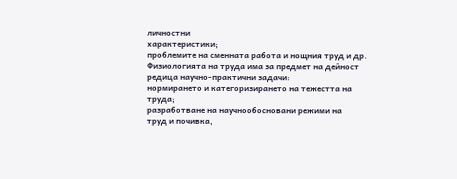личностни
характеристики;
проблемите на сменната работа и нощния труд и др.
Физиологията на труда има за предмет на дейност
редица научно-практични задачи:
нормирането и категоризирането на тежестта на
труда;
разработване на научнообосновани режими на
труд и почивка,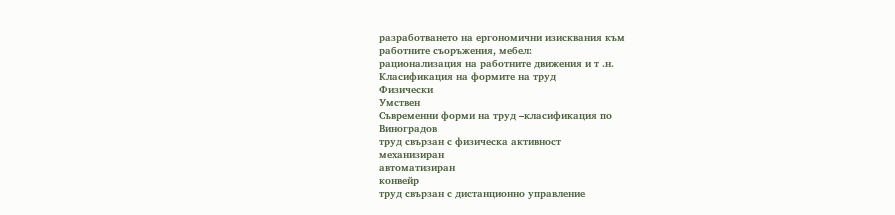разработването на ергономични изисквания към
работните съоръжения, мебел:
рационализация на работните движения и т .н.
Класификация на формите на труд
Физически
Умствен
Съвременни форми на труд –класификация по
Виноградов
труд свързан с физическа активност
механизиран
автоматизиран
конвейр
труд свързан с дистанционно управление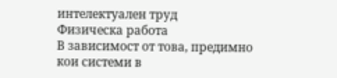интелектуален труд
Физическа работа
В зависимост от това, предимно кои системи в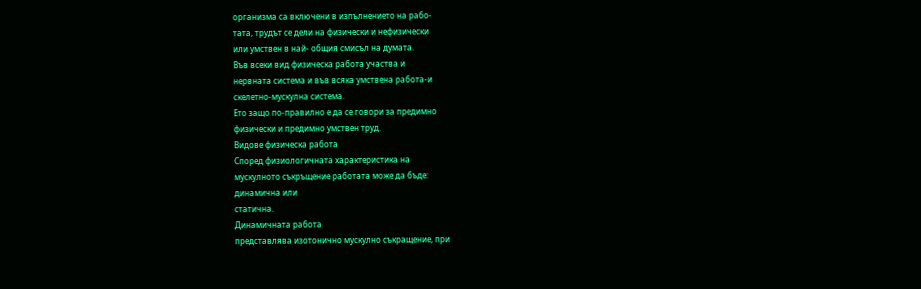организма са включени в изпълнението на рабо-
тата, трудът се дели на физически и нефизически
или умствен в най- общия смисъл на думата.
Във всеки вид физическа работа участва и
нервната система и във всяка умствена работа-и
скелетно-мускулна система.
Ето защо по-правилно е да се говори за предимно
физически и предимно умствен труд.
Видове физическа работа
Според физиологичната характеристика на
мускулното съкръщение работата може да бъде:
динамична или
статична.
Динамичната работа
представлява изотонично мускулно съкращение, при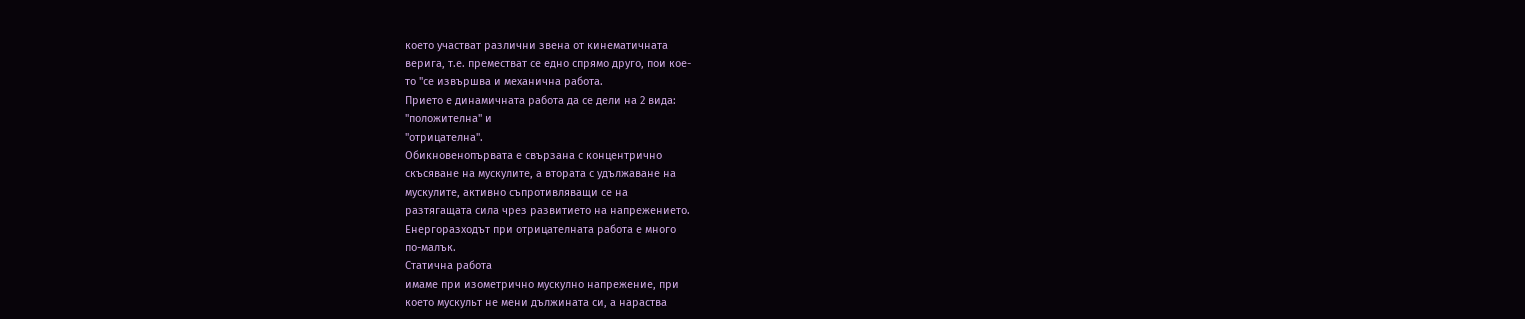което участват различни звена от кинематичната
верига, т.е. преместват се едно спрямо друго, пои кое-
то "се извършва и механична работа.
Прието е динамичната работа да се дели на 2 вида:
"положителна" и
"отрицателна".
Обикновенопървата е свързана с концентрично
скъсяване на мускулите, а втората с удължаване на
мускулите, активно съпротивляващи се на
разтягащата сила чрез развитието на напрежението.
Енергоразходът при отрицателната работа е много
по-малък.
Статична работа
имаме при изометрично мускулно напрежение, при
което мускульт не мени дължината си, а нараства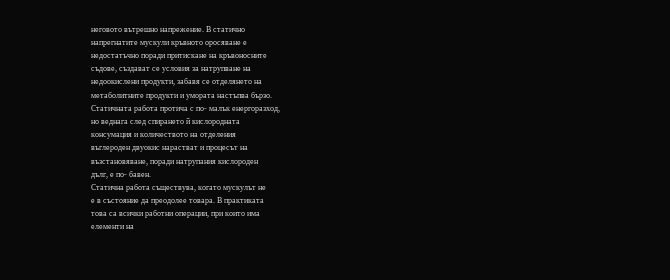неговото вътрешно напрежение. В статично
напрегнатите мускули кръвното оросяване е
недостатъчно поради притискане на кръвоносните
съдове, създават се условия за натрупване на
недоокислени продукти, забавя се отделянето на
метаболитните продукти и умората настъпва бързо.
Статичната работа протича с по- малък енергоразход,
но веднага след спирането й кислородната
консумация и количеството на отделения
въглероден двуокис нарастват и процесът на
възстановяване, поради натрупания кислороден
дълг, е по- бавен.
Статична работа съществува, когато мускулът не
е в състояние да преодолее товара. В практиката
това са всички работни операции, при които има
елементи на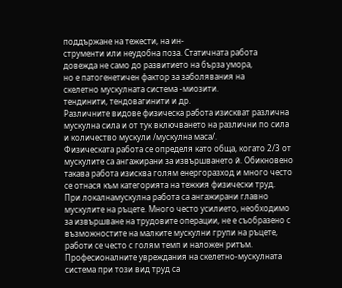поддържане на тежести, на ин-
струменти или неудобна поза. Статичната работа
довежда не само до развитието на бърза умора,
но е патогенетичен фактор за заболявания на
скелетно мускулната система -миозити.
тендинити, тендовагинити и др.
Различните видове физическа работа изискват различна
мускулна сила и от тук включването на различни по сила
и количество мускули /мускулна маса/.
Физическата работа се определя като обща, когато 2/3 от
мускулите са ангажирани за извършването й. Обикновено
такава работа изисква голям енергоразход и много често
се отнася към категорията на тежкия физически труд.
При локалнамускулна работа са ангажирани главно
мускулите на ръцете. Много често усилието, необходимо
за извършване на трудовите операции, не е съобразено с
възможностите на малките мускулни групи на ръцете,
работи се често с голям темп и наложен ритъм.
Професионалните увреждания на скелетно-мускулната
система при този вид труд са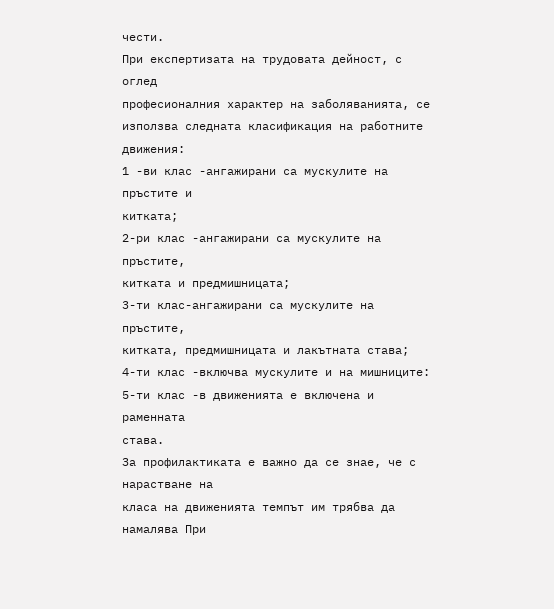чести.
При експертизата на трудовата дейност, с оглед
професионалния характер на заболяванията, се
използва следната класификация на работните
движения:
1 -ви клас -ангажирани са мускулите на пръстите и
китката;
2-ри клас -ангажирани са мускулите на пръстите,
китката и предмишницата;
3-ти клас-ангажирани са мускулите на пръстите,
китката, предмишницата и лакътната става;
4-ти клас -включва мускулите и на мишниците:
5-ти клас -в движенията е включена и раменната
става.
За профилактиката е важно да се знае, че с нарастване на
класа на движенията темпът им трябва да намалява При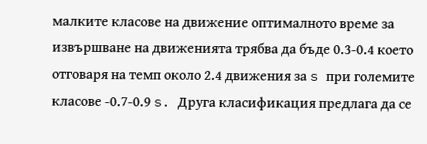малките класове на движение оптималното време за
извършване на движенията трябва да бъде 0.3-0.4 което
отговаря на темп около 2.4 движения за s при големите
класове -0.7-0.9 s. Друга класификация предлага да се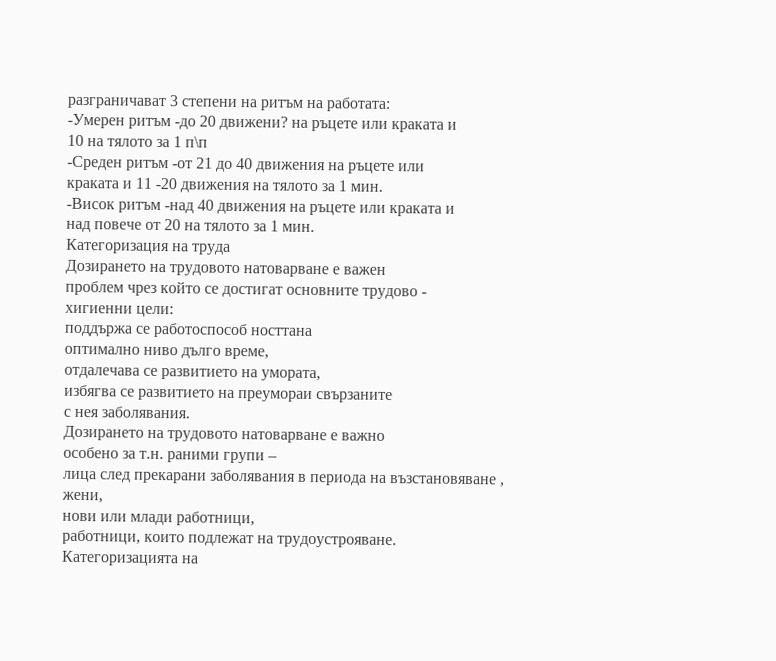разграничават 3 степени на ритъм на работата:
-Умерен ритъм -до 20 движени? на ръцете или краката и
10 на тялото за 1 п\п
-Среден ритъм -от 21 до 40 движения на ръцете или
краката и 11 -20 движения на тялото за 1 мин.
-Висок ритъм -над 40 движения на ръцете или краката и
над повече от 20 на тялото за 1 мин.
Категоризация на труда
Дозирането на трудовото натоварване е важен
проблем чрез който се достигат основните трудово -
хигиенни цели:
поддържа се работоспособ носттана
оптимално ниво дълго време,
отдалечава се развитието на умората,
избягва се развитието на преумораи свързаните
с нея заболявания.
Дозирането на трудовото натоварване е важно
особено за т.н. раними групи –
лица след прекарани заболявания в периода на възстановяване ,
жени,
нови или млади работници,
работници, които подлежат на трудоустрояване.
Категоризацията на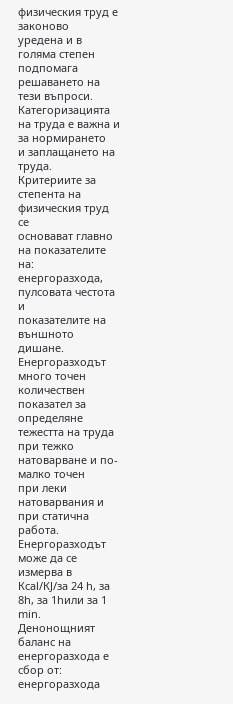физическия труд е законово
уредена и в голяма степен подпомага решаването на
тези въпроси.
Категоризацията на труда е важна и за нормирането
и заплащането на труда.
Критериите за степента на физическия труд се
основават главно на показателите на:
енергоразхода,
пулсовата честота и
показателите на външното дишане.
Енергоразходът
много точен количествен показател за определяне
тежестта на труда при тежко натоварване и по-малко точен
при леки натоварвания и при статична работа.
Енергоразходът може да се измерва в Ксаl/КJ/за 24 h, за
8h, за 1hили за 1 min.
Денонощният баланс на енергоразхода е сбор от:
енергоразхода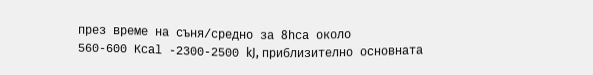през време на съня/средно за 8hса около
560-600 Ксаl -2300-2500 kJ, приблизително основната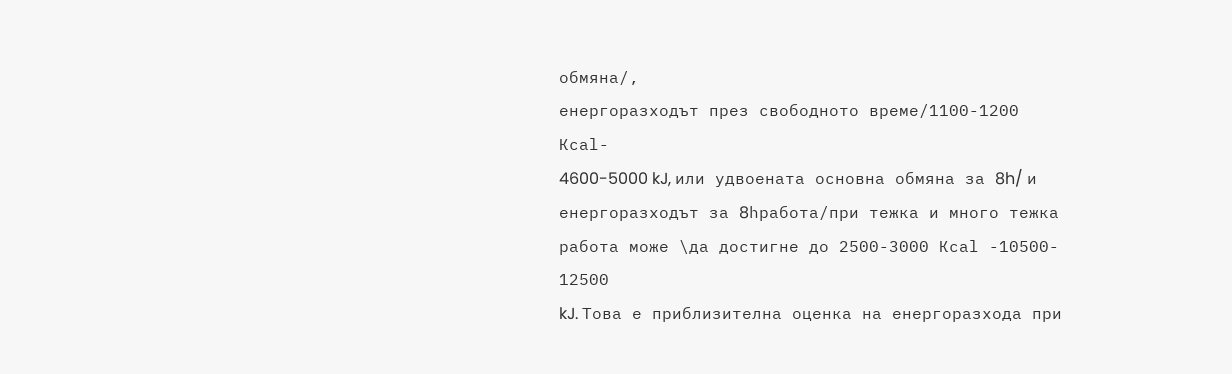обмяна/,
енергоразходът през свободното време/1100-1200 Ксаl-
4600-5000 kJ, или удвоената основна обмяна за 8h/ и
енергоразходът за 8hработа/при тежка и много тежка
работа може \да достигне до 2500-3000 Ксаl -10500- 12500
kJ. Това е приблизителна оценка на енергоразхода при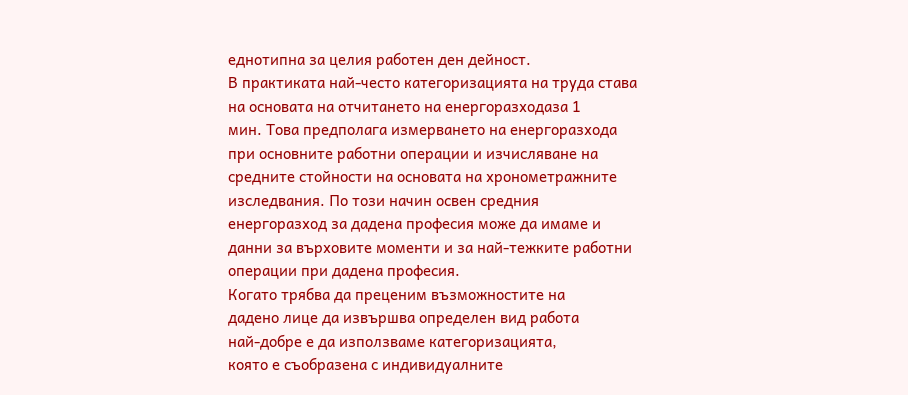еднотипна за целия работен ден дейност.
В практиката най-често категоризацията на труда става
на основата на отчитането на енергоразходаза 1
мин. Това предполага измерването на енергоразхода
при основните работни операции и изчисляване на
средните стойности на основата на хронометражните
изследвания. По този начин освен средния
енергоразход за дадена професия може да имаме и
данни за върховите моменти и за най-тежките работни
операции при дадена професия.
Когато трябва да преценим възможностите на
дадено лице да извършва определен вид работа
най-добре е да използваме категоризацията,
която е съобразена с индивидуалните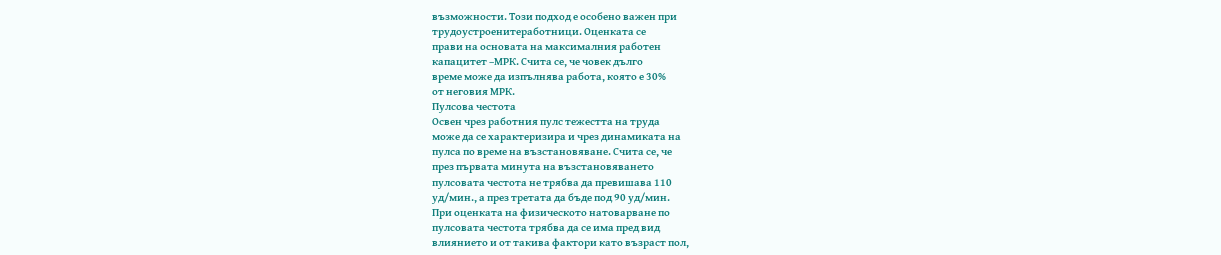възможности. Този подход е особено важен при
трудоустроенитеработници. Оценката се
прави на основата на максималния работен
капацитет –МРК. Счита се, че човек дълго
време може да изпълнява работа, която е 30%
от неговия МРК.
Пулсова честота
Освен чрез работния пулс тежестта на труда
може да се характеризира и чрез динамиката на
пулса по време на възстановяване. Счита се, че
през първата минута на възстановяването
пулсовата честота не трябва да превишава 110
уд/мин., а през третата да бъде под 90 уд/мин.
При оценката на физическото натоварване по
пулсовата честота трябва да се има пред вид
влиянието и от такива фактори като възраст пол,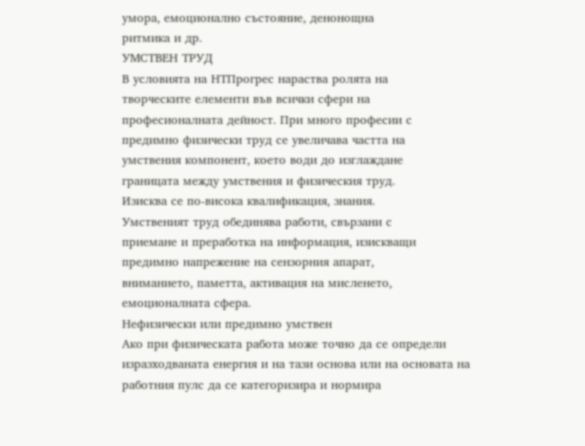умора, емоционално състояние, денонощна
ритмика и др.
УМСТВЕН ТРУД
В условията на НТПрогрес нараства ролята на
творческите елементи във всички сфери на
професионалната дейност. При много професии с
предимно физически труд се увеличава частта на
умствения компонент, което води до изглаждане
границата между умствения и физическия труд.
Изисква се по-висока квалификация, знания.
Умственият труд обединява работи, свързани с
приемане и преработка на информация, изискващи
предимно напрежение на сензорния апарат,
вниманието, паметта, активация на мисленето,
емоционалната сфера.
Нефизически или предимно умствен
Ако при физическата работа може точно да се определи
изразходваната енергия и на тази основа или на основата на
работния пулс да се категоризира и нормира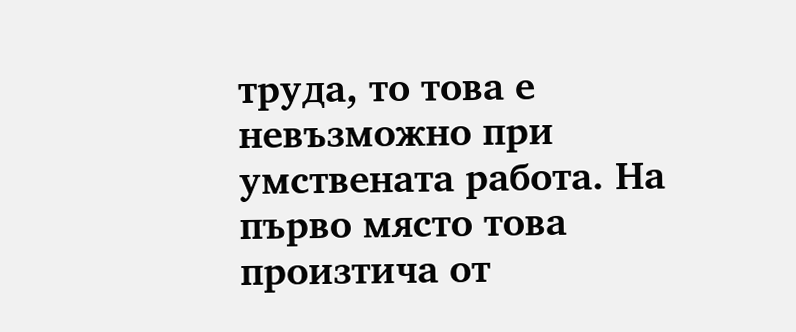труда, то това е
невъзможно при умствената работа. На първо място това
произтича от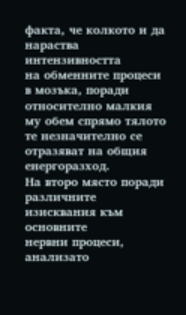факта, че колкото и да нараства интензивността
на обменните процеси в мозъка, поради относително малкия
му обем спрямо тялото те незначително се отразяват на общия
енергоразход.
На второ място поради различните изисквания към основните
нервни процеси, анализато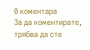0 коментара
За да коментирате, трябва да сте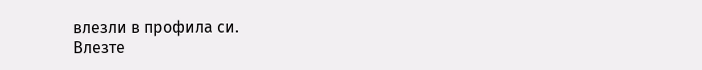влезли в профила си.
Влезте